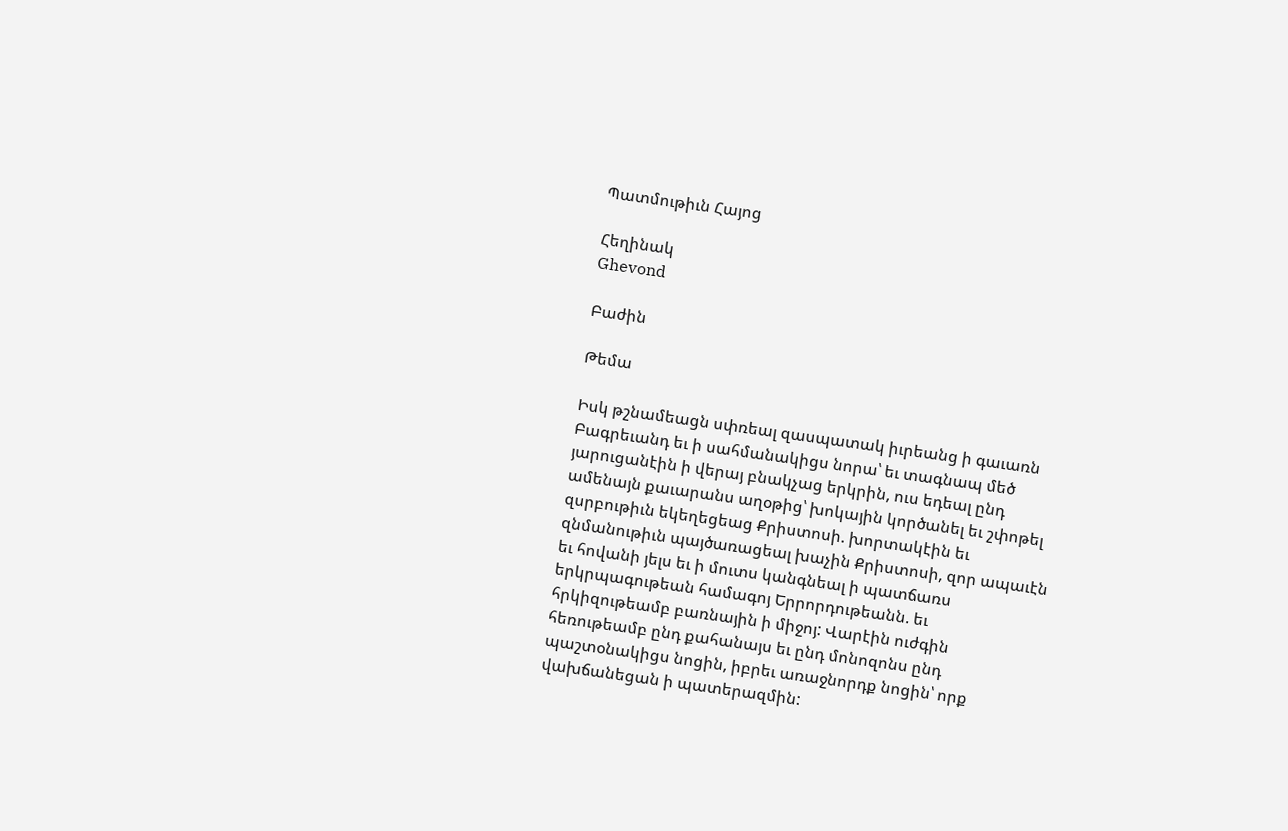Պատմութիւն Հայոց

Հեղինակ
Ghevond

Բաժին

Թեմա

Իսկ թշնամեացն սփռեալ զասպատակ իւրեանց ի գաւառն Բագրեւանդ եւ ի սահմանակիցս նորա՝ եւ տագնապ մեծ յարուցանէին ի վերայ բնակչաց երկրին, ուս եդեալ ընդ ամենայն քաւարանս աղօթից՝ խոկային կործանել եւ շփոթել զսրբութիւն եկեղեցեաց Քրիստոսի. խորտակէին եւ զնմանութիւն պայծառացեալ խաչին Քրիստոսի, զոր ապաւէն եւ հովանի յելս եւ ի մուտս կանգնեալ ի պատճառս երկրպագութեան համագոյ Երրորդութեանն. եւ հրկիզութեամբ բառնային ի միջոյ: Վարէին ուժգին հեռութեամբ ընդ քահանայս եւ ընդ մոնոզոնս ընդ պաշտօնակիցս նոցին, իբրեւ առաջնորդք նոցին՝ որք վախճանեցան ի պատերազմին: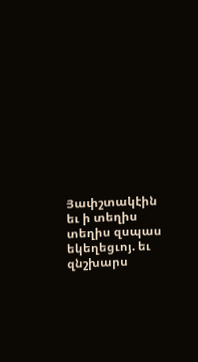Յափշտակէին եւ ի տեղիս տեղիս զսպաս եկեղեցւոյ. եւ զնշխարս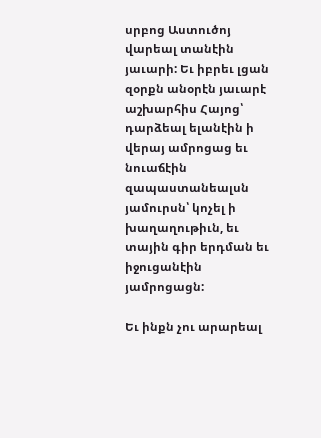սրբոց Աստուծոյ վարեալ տանէին յաւարի: Եւ իբրեւ լցան զօրքն անօրէն յաւարէ աշխարհիս Հայոց՝ դարձեալ ելանէին ի վերայ ամրոցաց եւ նուաճէին զապաստանեալսն յամուրսն՝ կոչել ի խաղաղութիւն, եւ տային գիր երդման եւ իջուցանէին յամրոցացն:

Եւ ինքն չու արարեալ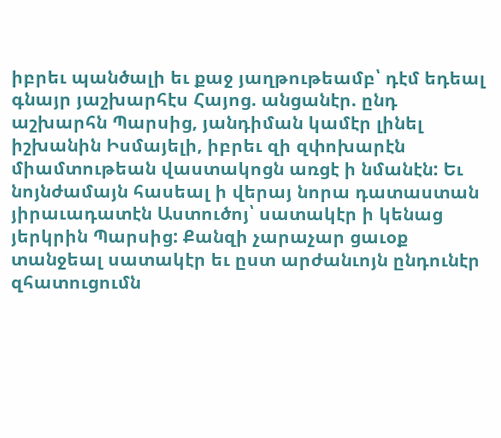իբրեւ պանծալի եւ քաջ յաղթութեամբ՝ դէմ եդեալ գնայր յաշխարհէս Հայոց. անցանէր. ընդ աշխարհն Պարսից, յանդիման կամէր լինել իշխանին Իսմայելի, իբրեւ զի զփոխարէն միամտութեան վաստակոցն առցէ ի նմանէն: Եւ նոյնժամայն հասեալ ի վերայ նորա դատաստան յիրաւադատէն Աստուծոյ՝ սատակէր ի կենաց յերկրին Պարսից: Քանզի չարաչար ցաւօք տանջեալ սատակէր եւ ըստ արժանւոյն ընդունէր զհատուցումն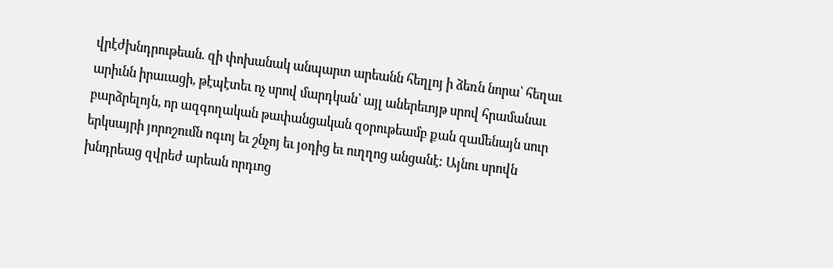վրէժխնդրութեան. զի փոխանակ անպարտ արեանն հեղլոյ ի ձեռն նորա՝ հեղաւ արիւնն իրաւացի, թէպէտեւ ոչ սրով մարդկան՝ այլ աներեւոյթ սրով հրամանաւ բարձրելոյն, որ ազգողական թափանցական զօրութեամբ քան զամենայն սուր երկսայրի յորոշումն ոգւոյ եւ շնչոյ եւ յօդից եւ ուղղոց անցանէ: Այնու սրովն խնդրեաց զվրեժ արեան որդւոց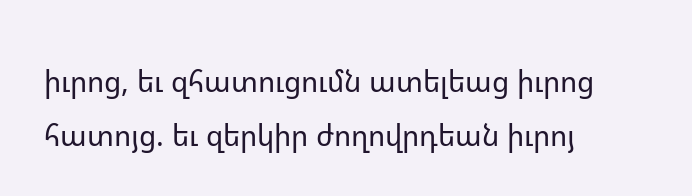իւրոց, եւ զհատուցումն ատելեաց իւրոց հատոյց. եւ զերկիր ժողովրդեան իւրոյ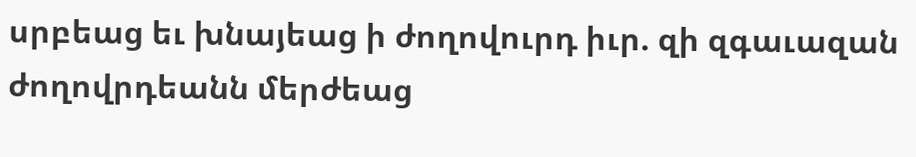սրբեաց եւ խնայեաց ի ժողովուրդ իւր. զի զգաւազան ժողովրդեանն մերժեաց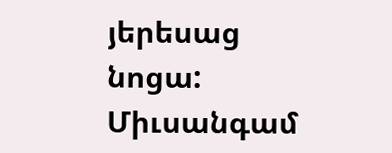յերեսաց նոցա: Միւսանգամ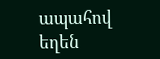ապահով եղեն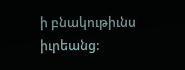ի բնակութիւնս իւրեանց: